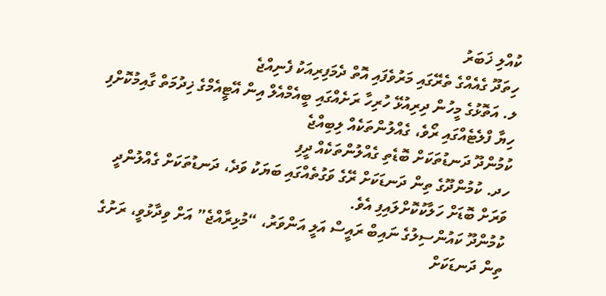ކުއްލި ޚަބަރު
ހިތަދޫ ގެއެއްގެ ތެރޭގައި މަރުވެފައި އޮތް ދެމަފިރިއަކު ފެނިއްޖެ
ލ. އަތޮޅުގެ މީހުން ދިރިއުޅޭ ހުރިހާ ރަށެއްގައި ބީއެމްއެލް އިން އޭޓީއެމްގެ ޚިދުމަތް ގާއިމުކޮށްފި
ހިޔާ ފްލެޓެއްގައި ރޯވެ، ގެއްލުންތަކެއް ލިބިއްޖެ
ކުމުންދޫ ދަނޑުތަކަށް ބޮޑެތި ގެއްލުންތަކެއް ދީފި
ހދ. ކުމުންދޫގެ ތިން ދަނޑަކަށް ރޭގެ ވަގުތެއްގައި ބަޔަކު ވަދެ، ދަނޑުތަކަށް ގެއްލުންދީ ވަރަށް ބޮޑަށް ހަލާކުކޮށްލައިފި އެވެ.
ކުމުންދޫ ކައުންސިލުގެ ނައިބް ރައީސް އަލީ އަންވަރު، “މުޅިރާއްޖެ” އަށް ވިދާޅުވީ، ރަށުގެ ތިން ދަނޑަކަށް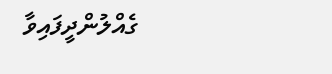ގެއްލުންދީފައިވާ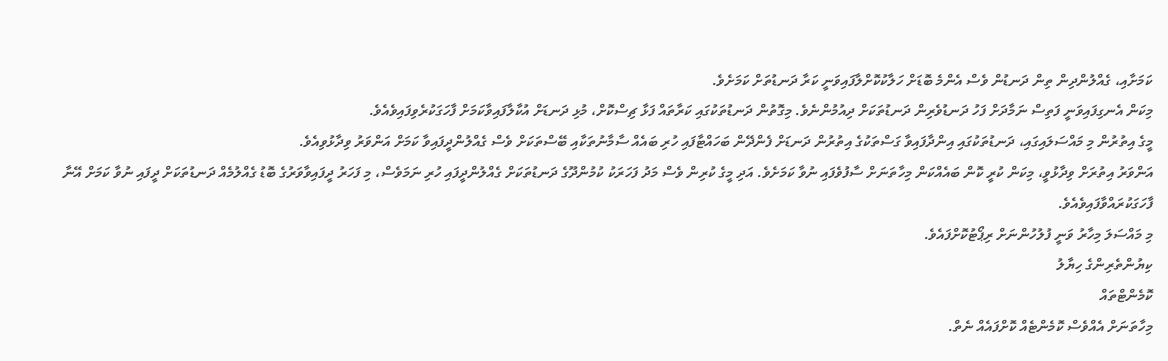ކަމަށާއި، ގެއްލުންދިން ތިން ދަނޑުން ވެސް އެންމެ ބޮޑަށް ހަލާކުކޮށްލާފައިވަނީ ކަރާ ދަނޑުތަށް ކަމަށެވެ.
މިކަން އެނގިފައިވަނީ ފަތިސް ނަމާދަށް ފަހު ދަނޑުވެރިން ދަނޑުތަކަށް ދިއުމުންނެވެ. މިގޮތުން ދަނޑުތަކުގައި ކަރާތައް ފަޅާ ޗިސްކޮށް، މުޅި ދަނޑަށް އުކާލާފައިވާކަމަށް ފާހަގަކުރެވިފައިވެއެވެ.
މީގެ އިތުރުން މި މައްސަލައިގައި، ދަނޑުތަކުގައި އިންދާފައިވާ ގަސްތަކުގެ އިތުރުން ދަނޑަށް ފެންދޭން ބަހައްޓާފައި ހުރި ބައެއް ސާމާނުތަކާއި ބޭސްތަކަށް ވެސް ގެއްލުންދީފައިވާ ކަމަށް އަންވަރު ވިދާޅުވިއެވެ.
އަންވަރު އިތުރަށް ވިދާޅުވީ، މިކަން ކުރީ ކޮން ބައެއްކަން މިހާތަނަށް ސާފުވެފައި ނުވާ ކަމަށެވެ. އަދި މީގެ ކުރިން ވެސް މަދު ފަހަރަކު ކުމުންދޫގެ ދަނޑުތަކަށް ގެއްލުންދީފައި ހުރި ނަމަވެސް، މި ފަހަރު ދީފައިވާވަރުގެ ބޮޑު ގެއްލުމެއް ދަނޑުތަކަށް ދީފައި ނުވާ ކަމަށް އޭނާ ފާހަގަކުރައްވާފައިވެއެވެ.
މި މައްސަލަ މިހާރު ވަނީ ފުލުހުންނަށް ރިޕޯޓުކޮށްފައެވެ.
ކިޔުންތެރިންގެ ހިޔާލު
ކޮމެންޓްތައް
މިހާތަނަށް އެއްވެސް ކޮމެންޓެއް ކޮށްފައެއް ނެތް.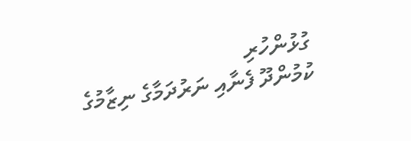ގުޅުންހުރި
ކުމުންދޫ ފެނާއި ނަރުދަމާގެ ނިޒާމުގެ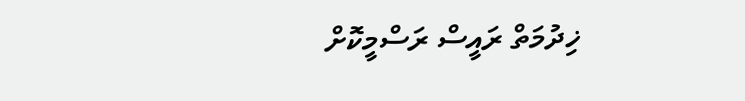ޚިދުމަތް ރައީސް ރަސްމީކޮށް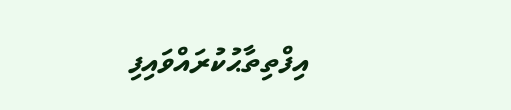އިފްތިތާޙުކުރައްވައިފި